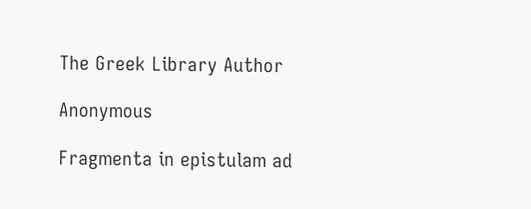The Greek Library Author

Anonymous

Fragmenta in epistulam ad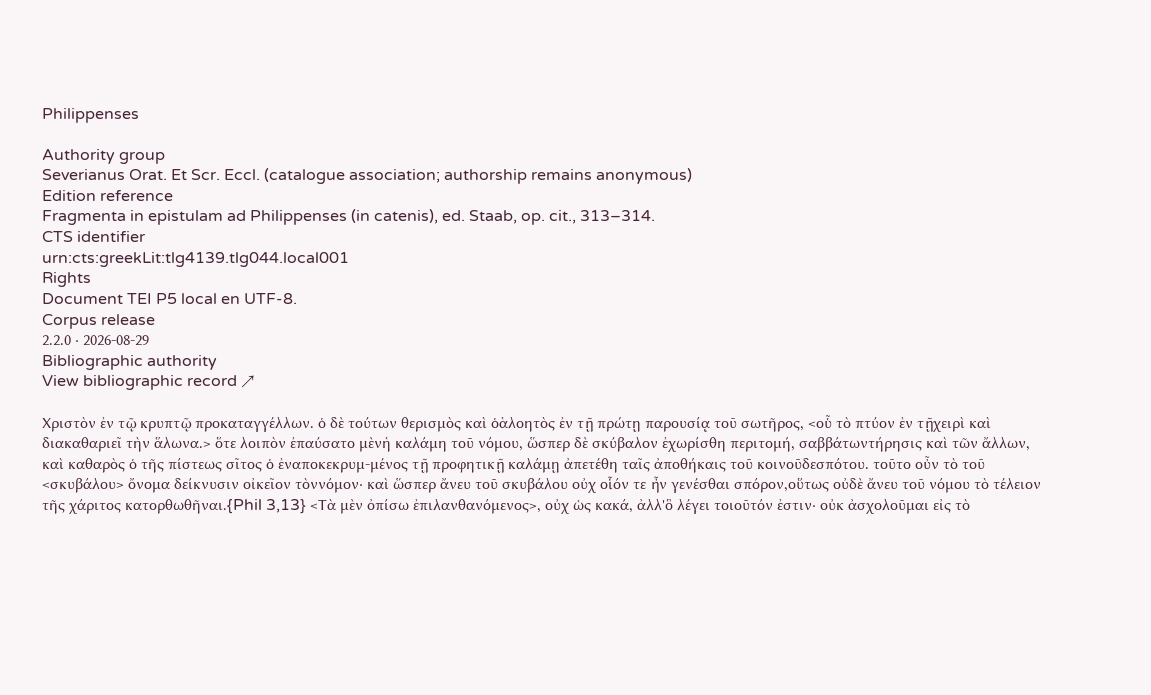Philippenses

Authority group
Severianus Orat. Et Scr. Eccl. (catalogue association; authorship remains anonymous)
Edition reference
Fragmenta in epistulam ad Philippenses (in catenis), ed. Staab, op. cit., 313–314.
CTS identifier
urn:cts:greekLit:tlg4139.tlg044.local001
Rights
Document TEI P5 local en UTF-8.
Corpus release
2.2.0 · 2026-08-29
Bibliographic authority
View bibliographic record ↗

Χριστὸν ἐν τῷ κρυπτῷ προκαταγγέλλων. ὁ δὲ τούτων θερισμὸς καὶ ὁἁλοητὸς ἐν τῇ πρώτῃ παρουσίᾳ τοῦ σωτῆρος, <οὗ τὸ πτύον ἐν τῇχειρὶ καὶ διακαθαριεῖ τὴν ἅλωνα.> ὅτε λοιπὸν ἐπαύσατο μὲνἡ καλάμη τοῦ νόμου, ὥσπερ δὲ σκύβαλον ἐχωρίσθη περιτομή, σαββάτωντήρησις καὶ τῶν ἄλλων, καὶ καθαρὸς ὁ τῆς πίστεως σῖτος ὁ ἐναποκεκρυμ-μένος τῇ προφητικῇ καλάμῃ ἀπετέθη ταῖς ἀποθήκαις τοῦ κοινοῦδεσπότου. τοῦτο οὖν τὸ τοῦ <σκυβάλου> ὄνομα δείκνυσιν οἰκεῖον τὸννόμον· καὶ ὥσπερ ἄνευ τοῦ σκυβάλου οὐχ οἷόν τε ἦν γενέσθαι σπόρον,οὕτως οὐδὲ ἄνευ τοῦ νόμου τὸ τέλειον τῆς χάριτος κατορθωθῆναι.{Phil 3,13} <Τὰ μὲν ὀπίσω ἐπιλανθανόμενος>, οὐχ ὡς κακά, ἀλλ'ὃ λέγει τοιοῦτόν ἐστιν· οὐκ ἀσχολοῦμαι εἰς τὸ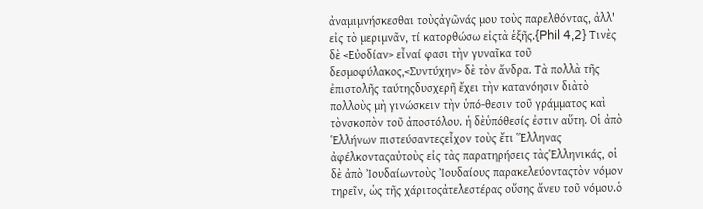ἀναμιμνήσκεσθαι τοὺςἀγῶνάς μου τοὺς παρελθόντας, ἀλλ' εἰς τὸ μεριμνᾶν, τί κατορθώσω εἰςτὰ ἑξῆς.{Phil 4,2} Τινὲς δὲ <Εὐοδίαν> εἶναί φασι τὴν γυναῖκα τοῦ δεσμοφύλακος,<Συντύχην> δὲ τὸν ἄνδρα. Τὰ πολλὰ τῆς ἐπιστολῆς ταύτηςδυσχερῆ ἔχει τὴν κατανόησιν διὰτὸ πολλοὺς μὴ γινώσκειν τὴν ὑπό-θεσιν τοῦ γράμματος καὶ τὸνσκοπὸν τοῦ ἀποστόλου. ἡ δὲὑπόθεσίς ἐστιν αὕτη. Οἱ ἀπὸ Ἑλλήνων πιστεύσαντεςεἶχον τοὺς ἔτι Ἕλληνας ἀφέλκονταςαὐτοὺς εἰς τὰς παρατηρήσεις τὰςἙλληνικάς, οἱ δὲ ἀπὸ Ἰουδαίωντοὺς Ἰουδαίους παρακελεύονταςτὸν νόμον τηρεῖν, ὡς τῆς χάριτοςἀτελεστέρας οὔσης ἄνευ τοῦ νόμου.ὁ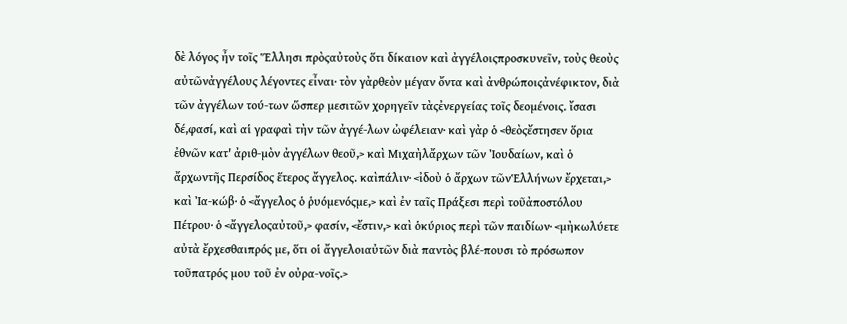δὲ λόγος ἦν τοῖς Ἕλλησι πρὸςαὐτοὺς ὅτι δίκαιον καὶ ἀγγέλοιςπροσκυνεῖν, τοὺς θεοὺς αὐτῶνἀγγέλους λέγοντες εἶναι· τὸν γὰρθεὸν μέγαν ὄντα καὶ ἀνθρώποιςἀνέφικτον, διὰ τῶν ἀγγέλων τού-των ὥσπερ μεσιτῶν χορηγεῖν τὰςἐνεργείας τοῖς δεομένοις. ἴσασι δέ,φασί, καὶ αἱ γραφαὶ τὴν τῶν ἀγγέ-λων ὠφέλειαν· καὶ γὰρ ὁ <θεὸςἔστησεν ὅρια ἐθνῶν κατ' ἀριθ-μὸν ἀγγέλων θεοῦ,> καὶ Μιχαὴλἄρχων τῶν Ἰουδαίων, καὶ ὁ ἄρχωντῆς Περσίδος ἕτερος ἄγγελος. καὶπάλιν· <ἰδοὺ ὁ ἄρχων τῶνἙλλήνων ἔρχεται,> καὶ Ἰα-κώβ· ὁ <ἄγγελος ὁ ῥυόμενόςμε,> καὶ ἐν ταῖς Πράξεσι περὶ τοῦἀποστόλου Πέτρου· ὁ <ἄγγελοςαὐτοῦ,> φασίν, <ἔστιν,> καὶ ὁκύριος περὶ τῶν παιδίων· <μὴκωλύετε αὐτὰ ἔρχεσθαιπρός με, ὅτι οἱ ἄγγελοιαὐτῶν διὰ παντὸς βλέ-πουσι τὸ πρόσωπον τοῦπατρός μου τοῦ ἐν οὐρα-νοῖς.>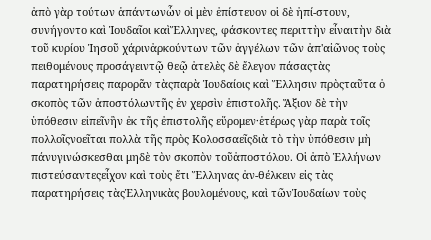ἀπὸ γὰρ τούτων ἁπάντωνὧν οἱ μὲν ἐπίστευον οἱ δὲ ἠπί-στουν, συνήγοντο καὶ Ἰουδαῖοι καὶἝλληνες, φάσκοντες περιττὴν εἶναιτὴν διὰ τοῦ κυρίου Ἰησοῦ χάρινἀρκούντων τῶν ἀγγέλων τῶν ἀπ'αἰῶνος τοὺς πειθομένους προσάγειντῷ θεῷ ἀτελὲς δὲ ἔλεγον πάσαςτὰς παρατηρήσεις παρορᾶν τὰςπαρὰ Ἰουδαίοις καὶ Ἕλλησιν πρὸςταῦτα ὁ σκοπὸς τῶν ἀποστόλωντῆς ἐν χερσὶν ἐπιστολῆς. Ἄξιον δὲ τὴν ὑπόθεσιν εἰπεῖνἣν ἐκ τῆς ἐπιστολῆς εὕρομεν·ἑτέρως γὰρ παρὰ τοῖς πολλοῖςνοεῖται πολλὰ τῆς πρὸς Κολοσσαεῖςδιὰ τὸ τὴν ὑπόθεσιν μὴ πάνυγινώσκεσθαι μηδὲ τὸν σκοπὸν τοῦἀποστόλου. Οἱ ἀπὸ Ἑλλήνων πιστεύσαντεςεἶχον καὶ τοὺς ἔτι Ἕλληνας ἀν-θέλκειν εἰς τὰς παρατηρήσεις τὰςἙλληνικὰς βουλομένους, καὶ τῶνἸουδαίων τοὺς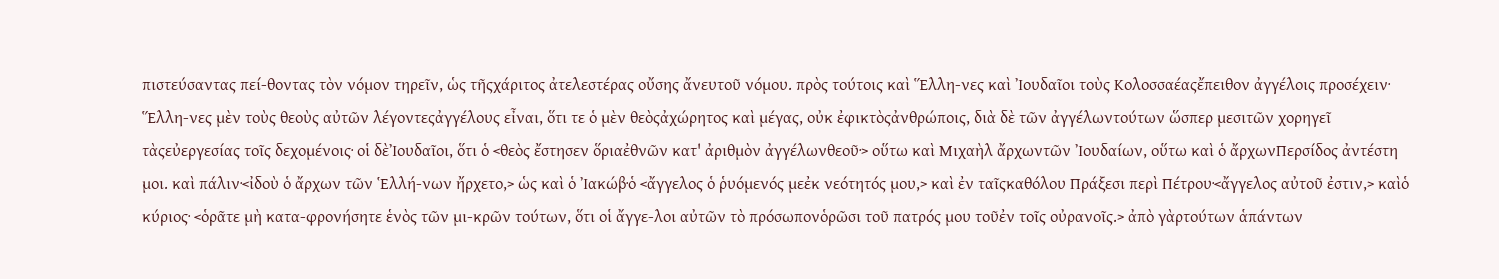πιστεύσαντας πεί-θοντας τὸν νόμον τηρεῖν, ὡς τῆςχάριτος ἀτελεστέρας οὔσης ἄνευτοῦ νόμου. πρὸς τούτοις καὶ Ἕλλη-νες καὶ Ἰουδαῖοι τοὺς Κολοσσαέαςἔπειθον ἀγγέλοις προσέχειν· Ἕλλη-νες μὲν τοὺς θεοὺς αὐτῶν λέγοντεςἀγγέλους εἶναι, ὅτι τε ὁ μὲν θεὸςἀχώρητος καὶ μέγας, οὐκ ἐφικτὸςἀνθρώποις, διὰ δὲ τῶν ἀγγέλωντούτων ὥσπερ μεσιτῶν χορηγεῖ τὰςεὐεργεσίας τοῖς δεχομένοις· οἱ δὲἸουδαῖοι, ὅτι ὁ <θεὸς ἔστησεν ὅριαἐθνῶν κατ' ἀριθμὸν ἀγγέλωνθεοῦ·> οὕτω καὶ Μιχαὴλ ἄρχωντῶν Ἰουδαίων, οὕτω καὶ ὁ ἄρχωνΠερσίδος ἀντέστη μοι. καὶ πάλιν·<ἰδοὺ ὁ ἄρχων τῶν Ἑλλή-νων ἤρχετο,> ὡς καὶ ὁ Ἰακώβ·ὁ <ἄγγελος ὁ ῥυόμενός μεἐκ νεότητός μου,> καὶ ἐν ταῖςκαθόλου Πράξεσι περὶ Πέτρου·<ἄγγελος αὐτοῦ ἐστιν,> καὶὁ κύριος· <ὁρᾶτε μὴ κατα-φρονήσητε ἑνὸς τῶν μι-κρῶν τούτων, ὅτι οἱ ἄγγε-λοι αὐτῶν τὸ πρόσωπονὁρῶσι τοῦ πατρός μου τοῦἐν τοῖς οὐρανοῖς.> ἀπὸ γὰρτούτων ἁπάντων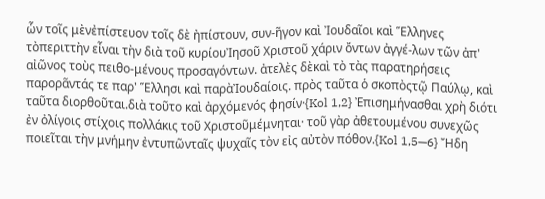ὧν τοῖς μὲνἐπίστευον τοῖς δὲ ἠπίστουν, συν-ῆγον καὶ Ἰουδαῖοι καὶ Ἕλληνες τὸπεριττὴν εἶναι τὴν διὰ τοῦ κυρίουἸησοῦ Χριστοῦ χάριν ὄντων ἀγγέ-λων τῶν ἀπ' αἰῶνος τοὺς πειθο-μένους προσαγόντων. ἀτελὲς δὲκαὶ τὸ τὰς παρατηρήσεις παρορᾶντάς τε παρ' Ἕλλησι καὶ παρὰἸουδαίοις. πρὸς ταῦτα ὁ σκοπὸςτῷ Παύλῳ, καὶ ταῦτα διορθοῦται.διὰ τοῦτο καὶ ἀρχόμενός φησίν·{Kol 1,2} Ἐπισημήνασθαι χρὴ διότι ἐν ὀλίγοις στίχοις πολλάκις τοῦ Χριστοῦμέμνηται· τοῦ γὰρ ἀθετουμένου συνεχῶς ποιεῖται τὴν μνήμην ἐντυπῶνταῖς ψυχαῖς τὸν εἰς αὐτὸν πόθον.{Kol 1,5—6} Ἤδη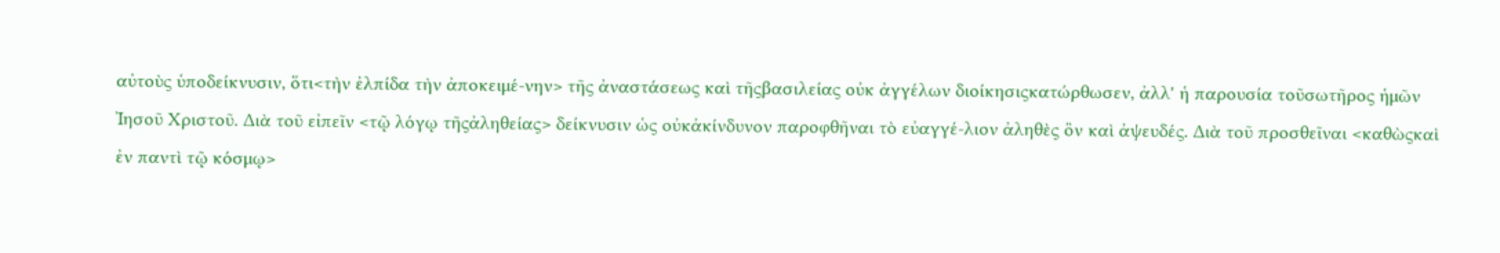αὐτοὺς ὑποδείκνυσιν, ὅτι<τὴν ἐλπίδα τὴν ἀποκειμέ-νην> τῆς ἀναστάσεως καὶ τῆςβασιλείας οὐκ ἀγγέλων διοίκησιςκατώρθωσεν, ἀλλ' ἡ παρουσία τοῦσωτῆρος ἡμῶν Ἰησοῦ Χριστοῦ. Διὰ τοῦ εἰπεῖν <τῷ λόγῳ τῆςἀληθείας> δείκνυσιν ὡς οὐκἀκίνδυνον παροφθῆναι τὸ εὐαγγέ-λιον ἀληθὲς ὂν καὶ ἀψευδές. Διὰ τοῦ προσθεῖναι <καθὼςκαὶ ἐν παντὶ τῷ κόσμῳ>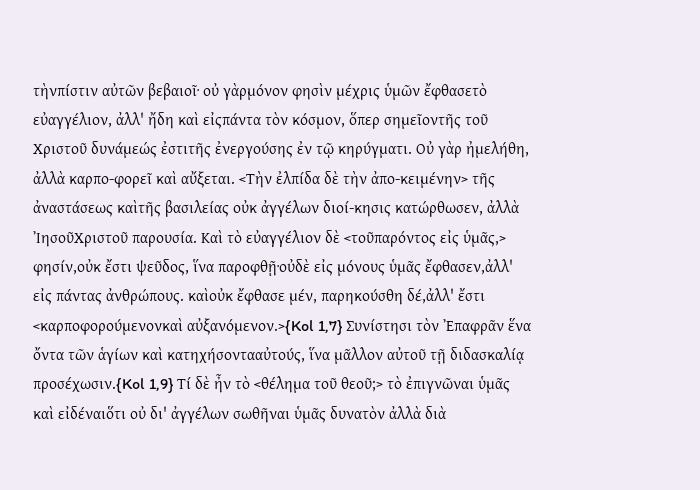τὴνπίστιν αὐτῶν βεβαιοῖ· οὐ γὰρμόνον φησὶν μέχρις ὑμῶν ἔφθασετὸ εὐαγγέλιον, ἀλλ' ἤδη καὶ εἰςπάντα τὸν κόσμον, ὅπερ σημεῖοντῆς τοῦ Χριστοῦ δυνάμεώς ἐστιτῆς ἐνεργούσης ἐν τῷ κηρύγματι. Οὐ γὰρ ἠμελήθη, ἀλλὰ καρπο-φορεῖ καὶ αὔξεται. <Τὴν ἐλπίδα δὲ τὴν ἀπο-κειμένην> τῆς ἀναστάσεως καὶτῆς βασιλείας οὐκ ἀγγέλων διοί-κησις κατώρθωσεν, ἀλλὰ ἸησοῦΧριστοῦ παρουσία. Καὶ τὸ εὐαγγέλιον δὲ <τοῦπαρόντος εἰς ὑμᾶς,> φησίν,οὐκ ἔστι ψεῦδος, ἵνα παροφθῇ·οὐδὲ εἰς μόνους ὑμᾶς ἔφθασεν,ἀλλ' εἰς πάντας ἀνθρώπους. καὶοὐκ ἔφθασε μέν, παρηκούσθη δέ,ἀλλ' ἔστι <καρποφορούμενονκαὶ αὐξανόμενον.>{Kol 1,7} Συνίστησι τὸν Ἐπαφρᾶν ἕνα ὄντα τῶν ἁγίων καὶ κατηχήσοντααὐτούς, ἵνα μᾶλλον αὐτοῦ τῇ διδασκαλίᾳ προσέχωσιν.{Kol 1,9} Τί δὲ ἦν τὸ <θέλημα τοῦ θεοῦ;> τὸ ἐπιγνῶναι ὑμᾶς καὶ εἰδέναιὅτι οὐ δι' ἀγγέλων σωθῆναι ὑμᾶς δυνατὸν ἀλλὰ διὰ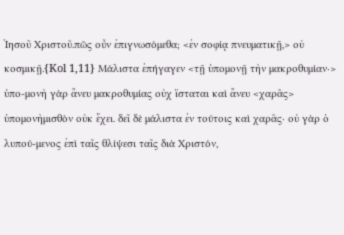Ἰησοῦ Χριστοῦ.πῶς οὖν ἐπιγνωσόμεθα; <ἐν σοφίᾳ πνευματικῇ,> οὐ κοσμικῇ.{Kol 1,11} Μάλιστα ἐπήγαγεν <τῇ ὑπομονῇ τὴν μακροθυμίαν·> ὑπο-μονὴ γὰρ ἄνευ μακροθυμίας οὐχ ἵσταται καὶ ἄνευ <χαρᾶς> ὑπομονὴμισθὸν οὐκ ἔχει. δεῖ δὲ μάλιστα ἐν τούτοις καὶ χαρᾶς· οὐ γὰρ ὁ λυπού-μενος ἐπὶ ταῖς θλίψεσι ταῖς διὰ Χριστόν,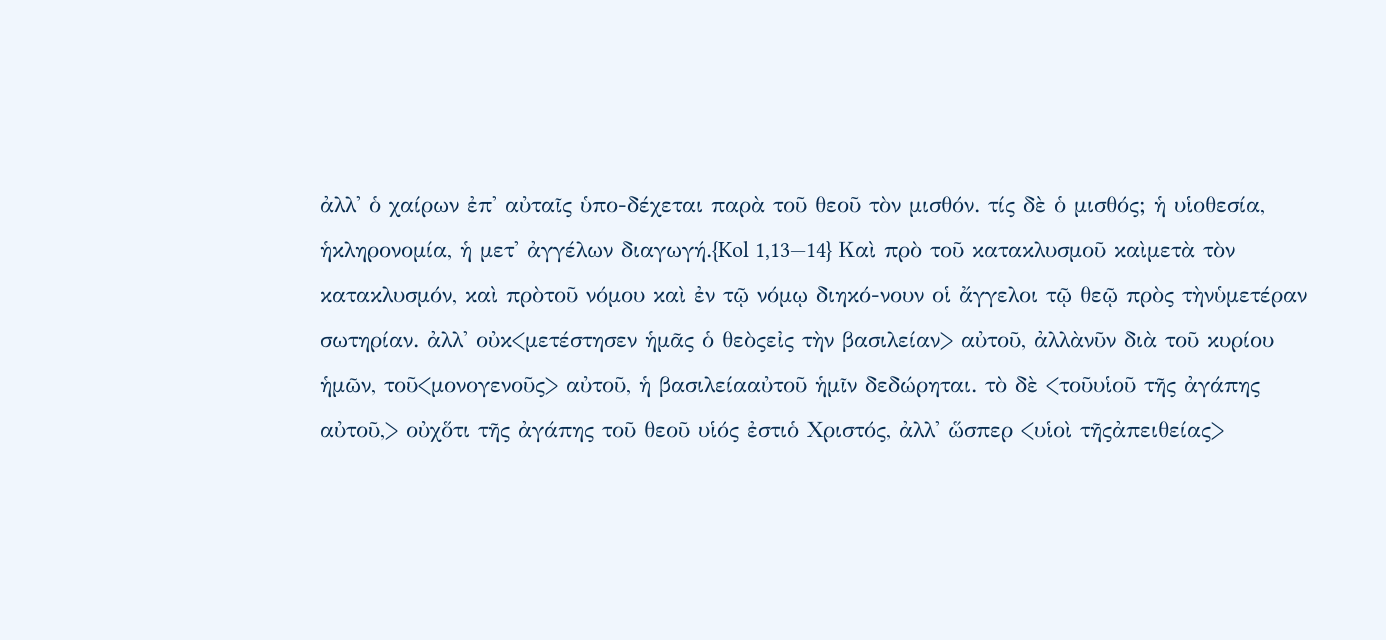ἀλλ' ὁ χαίρων ἐπ' αὐταῖς ὑπο-δέχεται παρὰ τοῦ θεοῦ τὸν μισθόν. τίς δὲ ὁ μισθός; ἡ υἱοθεσία, ἡκληρονομία, ἡ μετ' ἀγγέλων διαγωγή.{Kol 1,13—14} Καὶ πρὸ τοῦ κατακλυσμοῦ καὶμετὰ τὸν κατακλυσμόν, καὶ πρὸτοῦ νόμου καὶ ἐν τῷ νόμῳ διηκό-νουν οἱ ἄγγελοι τῷ θεῷ πρὸς τὴνὑμετέραν σωτηρίαν. ἀλλ' οὐκ<μετέστησεν ἡμᾶς ὁ θεὸςεἰς τὴν βασιλείαν> αὐτοῦ, ἀλλὰνῦν διὰ τοῦ κυρίου ἡμῶν, τοῦ<μονογενοῦς> αὐτοῦ, ἡ βασιλείααὐτοῦ ἡμῖν δεδώρηται. τὸ δὲ <τοῦυἱοῦ τῆς ἀγάπης αὐτοῦ,> οὐχὅτι τῆς ἀγάπης τοῦ θεοῦ υἱός ἐστιὁ Χριστός, ἀλλ' ὥσπερ <υἱοὶ τῆςἀπειθείας>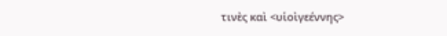τινὲς καὶ <υἱοὶγεέννης>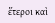ἕτεροι καὶ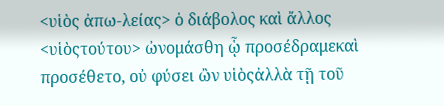<υἱὸς ἀπω-λείας> ὁ διάβολος καὶ ἄλλος <υἱὸςτούτου> ὠνομάσθη ᾧ προσέδραμεκαὶ προσέθετο, οὐ φύσει ὢν υἱὸςἀλλὰ τῇ τοῦ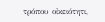τρόπου οἰκειότητι,